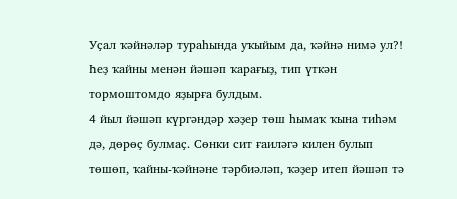Уҫал ҡәйнәләр тураһында уҡыйым да, ҡәйнә нимә ул?! Һеҙ ҡайны менән йәшәп ҡарағыҙ, тип үткән тормоштомдо яҙырға булдым.
4 йыл йәшәп күргәндәр хәҙер төш һымаҡ ҡына тиһәм дә, дөрөҫ булмаҫ. Сөнки сит ғаиләгә килен булып төшөп, ҡайны-ҡәйнәне тәрбиәләп, ҡәҙер итеп йәшәп тә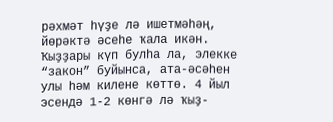рәхмәт һүҙе лә ишетмәһәң, йөрәктә әсеһе ҡала икән. Ҡыҙҙары күп булһа ла, элекке “закон” буйынса, ата-әсәһен улы һәм килене көттө. 4 йыл эсендә 1-2 көнгә лә ҡыҙ-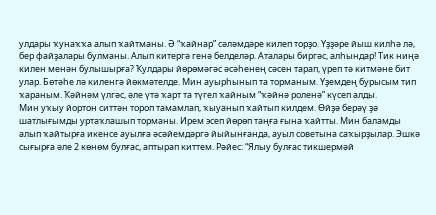улдары ҡунаҡҡа алып ҡайтманы. Ә “ҡайнар” сәләмдәре килеп торҙо. Үҙҙәре йыш килһә лә, бер файҙалары булманы. Алып китергә генә белделәр. Аталары биргәс, алһындар! Тик ниңә килен менән булышырға? Ҡулдары йөрөмәгәс әсәһенең сәсен тарап, үреп тә китмәне бит улар. Бөтәһе лә киленгә йөкмәтелде. Мин ауырһынып та торманым. Үҙемдең бурысым тип ҡараным. Ҡәйнәм үлгәс, әле үтә ҡарт та түгел ҡайным “ҡәйнә роленә” күсеп алды.
Мин уҡыу йортон ситтән тороп тамамлап, ҡыуанып ҡайтып килдем. Өйҙә берәү ҙә шатлығымды уртаҡлашып торманы. Ирем эсеп йөрөп таңға ғына ҡайтты. Мин баламды алып ҡайтырға икенсе ауылға әсәйемдәргә йыйынғанда, ауыл советына саҡырҙылар. Эшкә сығырға әле 2 көнөм булғас, аптырап киттем. Рәйес: “Ялыу булғас тикшермәй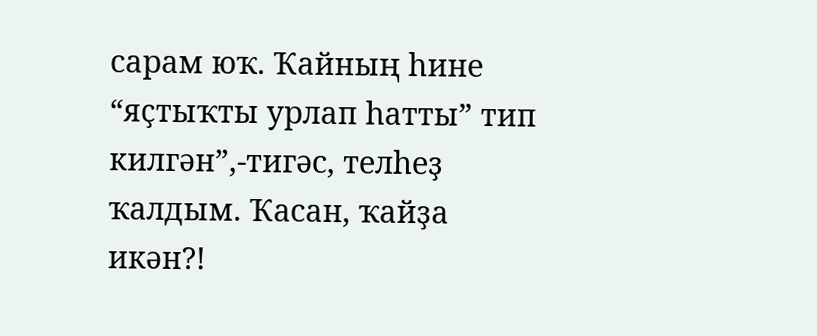сарам юҡ. Ҡайның һине “яҫтыҡты урлап һатты” тип килгән”,-тигәс, телһеҙ ҡалдым. Ҡасан, ҡайҙа икән?!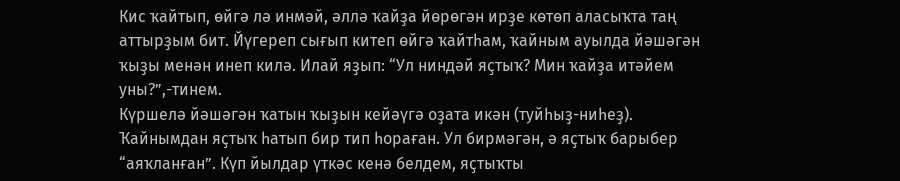Кис ҡайтып, өйгә лә инмәй, әллә ҡайҙа йөрөгән ирҙе көтөп аласыҡта таң аттырҙым бит. Йүгереп сығып китеп өйгә ҡайтһам, ҡайным ауылда йәшәгән ҡыҙы менән инеп килә. Илай яҙып: “Ул ниндәй яҫтыҡ? Мин ҡайҙа итәйем уны?”,-тинем.
Күршелә йәшәгән ҡатын ҡыҙын кейәүгә оҙата икән (туйһыҙ-ниһеҙ). Ҡайнымдан яҫтыҡ һатып бир тип һораған. Ул бирмәгән, ә яҫтыҡ барыбер “аяҡланған”. Күп йылдар үткәс кенә белдем, яҫтыҡты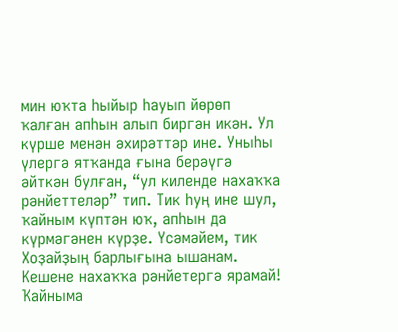мин юҡта һыйыр һауып йөрөп ҡалған апһын алып биргән икән. Ул күрше менән әхирәттәр ине. Уныһы үлергә ятҡанда ғына берәүгә әйткән булған, “ул киленде нахаҡҡа рәнйеттеләр” тип. Тик һуң ине шул, ҡайным күптән юҡ, апһын да күрмәгәнен күрҙе. Үсәмәйем, тик Хоҙайҙың барлығына ышанам. Кешене нахаҡҡа рәнйетергә ярамай! Ҡайныма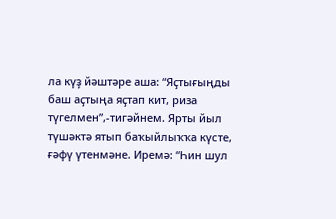ла күҙ йәштәре аша: “Яҫтығыңды баш аҫтыңа яҫтап кит, риза түгелмен”,-тигәйнем. Ярты йыл түшәктә ятып баҡыйлыҡҡа күсте, ғәфү үтенмәне. Иремә: “Һин шул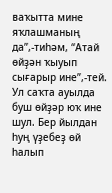ваҡытта мине яҡлашманың да”,-тиһәм, “Атай өйҙән ҡыуып сығарыр ине”,-тей.
Ул саҡта ауылда буш өйҙәр юҡ ине шул. Бер йылдан һуң үҙебеҙ өй һалып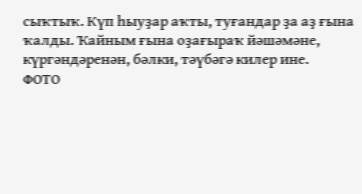сыҡтыҡ. Күп һыуҙар аҡты, туғандар ҙа аҙ ғына ҡалды. Ҡайным ғына оҙағыраҡ йәшәмәне, күргәндәренән, бәлки, тәүбәгә килер ине.
ФОТО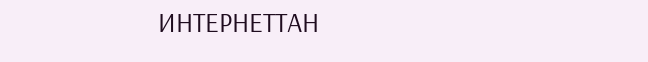ИНТЕРНЕТТАН